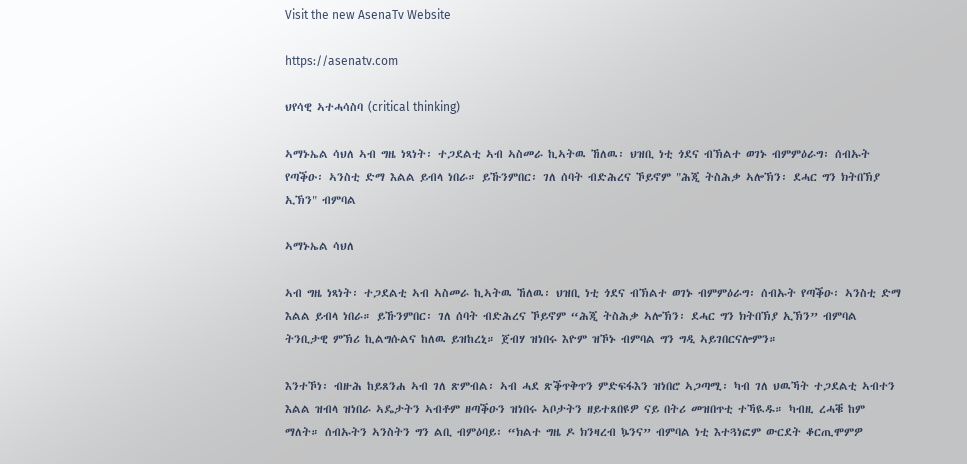Visit the new AsenaTv Website

https://asenatv.com

ህየሳዊ ኣተሓሳስባ (critical thinking)

ኣማኑኤል ሳህለ ኣብ ግዜ ነጻነት፡ ተጋደልቲ ኣብ ኣስመራ ኪኣትዉ ኸለዉ፡ ህዝቢ ነቲ ጎደና ብኽልተ ወገኑ ብምምዕራግ፡ ሰብኡት የጣቕዑ፡ ኣንስቲ ድማ እልል ይብላ ነበራ። ይኹንምበር፡ ገለ ሰባት ብድሕረና ኾይኖም "ሕጂ ትስሕቃ ኣሎኽን፡ ደሓር ግን ክትበኽያ ኢኽን" ብምባል

ኣማኑኤል ሳህለ

ኣብ ግዜ ነጻነት፡ ተጋደልቲ ኣብ ኣስመራ ኪኣትዉ ኸለዉ፡ ህዝቢ ነቲ ጎደና ብኽልተ ወገኑ ብምምዕራግ፡ ሰብኡት የጣቕዑ፡ ኣንስቲ ድማ እልል ይብላ ነበራ። ይኹንምበር፡ ገለ ሰባት ብድሕረና ኾይኖም “ሕጂ ትስሕቃ ኣሎኽን፡ ደሓር ግን ክትበኽያ ኢኽን” ብምባል ትንቢታዊ ምኽሪ ኪልግሱልና ከለዉ ይዝከረኒ። ጀብሃ ዝነበሩ እዮም ዝኾኑ ብምባል ግን ግዲ ኣይገበርናሎምን።

እንተኾነ፡ ብዙሕ ከይጸንሐ ኣብ ገለ ጽምብል፡ ኣብ ሓደ ጽቕጥቅጥን ምድፍፋእን ዝነበሮ ኣጋጣሚ፡ ካብ ገለ ህዉኻት ተጋደልቲ ኣብተን እልል ዝብላ ዝነበራ ኣዴታትን ኣብቶም ዘጣቕዑን ዝነበሩ ኣቦታትን ዘይተጸበዩዎ ናይ በትሪ መዝበጥቲ ተኻዪዱ። ካብዚ ረሓቑ ከም ማለት። ሰብኡትን ኣንስትን ግን ልቢ ብምዕባይ፡ “ክልተ ግዜ ዶ ክንዛረብ ኴንና” ብምባል ነቲ እተጓነፎም ውርደት ቆርጢሞምዎ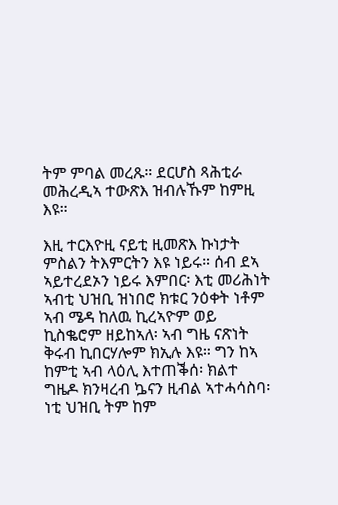ትም ምባል መረጹ። ደርሆስ ጻሕቲራ መሕረዲኣ ተውጽእ ዝብሉኹም ከምዚ እዩ።

እዚ ተርእዮዚ ናይቲ ዚመጽእ ኩነታት ምስልን ትእምርትን እዩ ነይሩ። ሰብ ደኣ ኣይተረደኦን ነይሩ እምበር፡ እቲ መሪሕነት ኣብቲ ህዝቢ ዝነበሮ ክቱር ንዕቀት ነቶም ኣብ ሜዳ ከለዉ ኪረኣዮም ወይ ኪስቈሮም ዘይከኣለ፡ ኣብ ግዜ ናጽነት ቅሩብ ኪበርሃሎም ክኢሉ እዩ። ግን ከኣ ከምቲ ኣብ ላዕሊ እተጠቕሰ፡ ክልተ ግዜዶ ክንዛረብ ኴናን ዚብል ኣተሓሳስባ፡ ነቲ ህዝቢ ትም ከም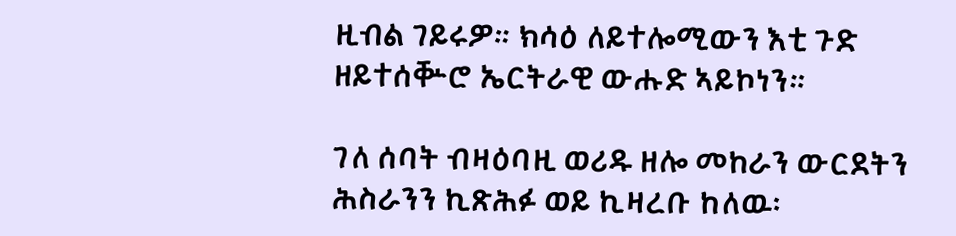ዚብል ገይሩዎ። ክሳዕ ለይተሎሚውን እቲ ጉድ ዘይተሰቝሮ ኤርትራዊ ውሑድ ኣይኮነን።

ገለ ሰባት ብዛዕባዚ ወሪዱ ዘሎ መከራን ውርደትን ሕስራንን ኪጽሕፉ ወይ ኪዛረቡ ከለዉ፡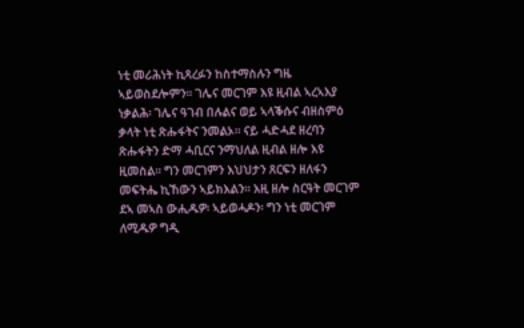ነቲ መሪሕነት ኪጻረፉን ከስተማስሉን ግዜ ኣይወስደሎምን። ገሌና መርገም እዩ ዚብል ኣረኣእያ ነቃልሕ፡ ገሌና ዓገብ በሉልና ወይ ኣላቕሱና ብዘስምዕ ቃላት ነቲ ጽሑፋትና ንመልኦ። ናይ ሓድሓደ ዘረባን ጽሑፋትን ድማ ሓቢርና ንማህለል ዚብል ዘሎ እዩ ዚመስል። ግን መርገምን እህህታን ጸርፍን ዘለፋን መፍትሔ ኪኸውን ኣይክእልን። እዚ ዘሎ ስርዓት መርገም ደኣ መኣስ ውሒዱዎ፡ ኣይወሓዶን፡ ግን ነቲ መርገም ለሚዱዎ ግዲ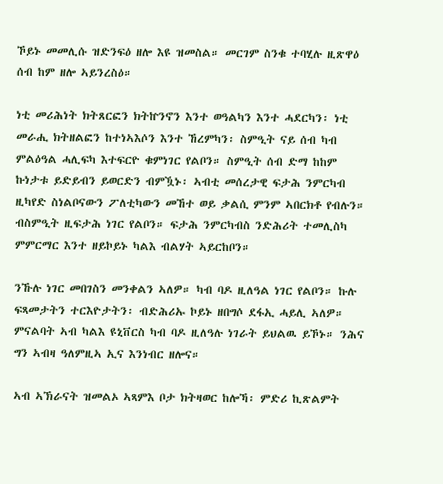ኾይኑ መመሊሱ ዝድንፍዕ ዘሎ እዩ ዝመስል። መርገም ስንቁ ተባሂሉ ዚጽዋዕ ሰብ ከም ዘሎ ኣይንረስዕ።

ነቲ መሪሕነት ክትጸርፎን ክትኵንኖን እንተ ወዓልካን እንተ ሓደርካን፡ ነቲ መራሒ ክትዘልፎን ከተነኣእሶን እንተ ኸረምካን፡ ስምዒት ናይ ሰብ ካብ ምልዕዓል ሓሊፍካ እተፍርዮ ቁምነገር የልቦን። ስምዒት ሰብ ድማ ከከም ኩነታቱ ይድይብን ይወርድን ብምዃኑ፡ ኣብቲ መሰረታዊ ፍታሕ ንምርካብ ዚካየድ ስነልቦናውን ፖለቲካውን መኸተ ወይ ቃልሲ ምንም ኣበርክቶ የብሉን። ብስምዒት ዚፍታሕ ነገር የልቦን። ፍታሕ ንምርካብስ ንድሕሪት ተመሊስካ ምምርማር እንተ ዘይኮይኑ ካልእ ብልሃት ኣይርከቦን።

ንኹሉ ነገር መበገስን መንቀልን ኣለዎ። ካብ ባዶ ዚለዓል ነገር የልቦን። ኩሉ ፍጻመታትን ተርእዮታትን፡ ብድሕሪኡ ኮይኑ ዘበግሶ ደፋኢ ሓይሊ ኣለዎ። ምናልባት ኣብ ካልእ ዩኒቨርስ ካብ ባዶ ዚለዓሉ ነገራት ይህልዉ ይኾኑ። ንሕና ግን ኣብዛ ዓለምዚኣ ኢና እንነብር ዘሎና።

ኣብ ኣኽራናት ዝመልኦ ኣጻምእ ቦታ ክትዛወር ከሎኻ፡ ምድሪ ኪጽልምት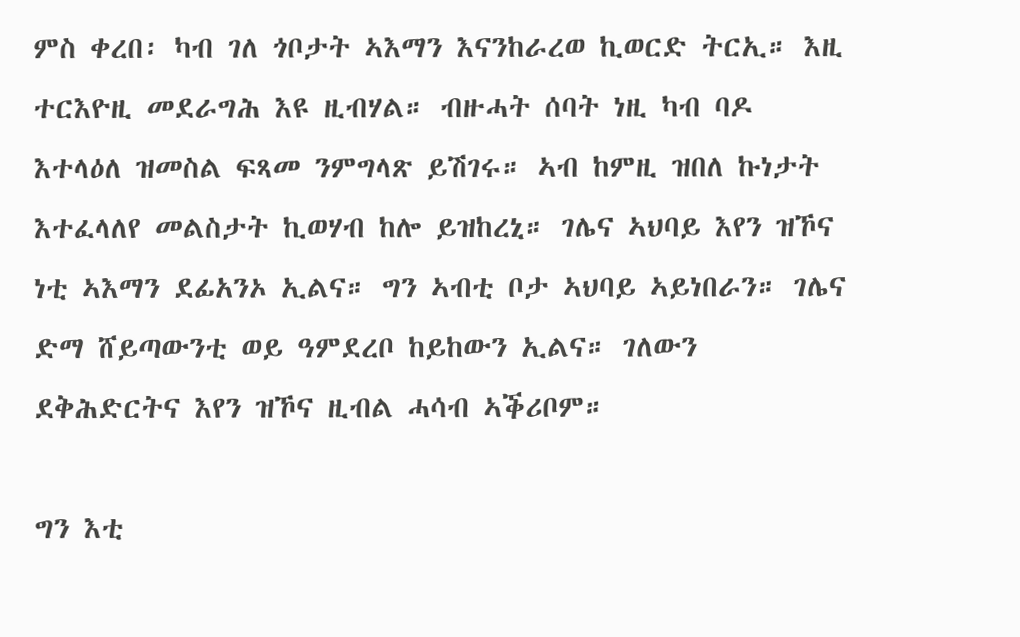ምስ ቀረበ፡ ካብ ገለ ጎቦታት ኣእማን እናንከራረወ ኪወርድ ትርኢ። እዚ ተርእዮዚ መደራግሕ እዩ ዚብሃል። ብዙሓት ሰባት ነዚ ካብ ባዶ እተላዕለ ዝመስል ፍጻመ ንምግላጽ ይሽገሩ። ኣብ ከምዚ ዝበለ ኩነታት እተፈላለየ መልስታት ኪወሃብ ከሎ ይዝከረኒ። ገሌና ኣህባይ እየን ዝኾና ነቲ ኣእማን ደፊአንኦ ኢልና። ግን ኣብቲ ቦታ ኣህባይ ኣይነበራን። ገሌና ድማ ሸይጣውንቲ ወይ ዓምደረቦ ከይከውን ኢልና። ገለውን ደቅሕድርትና እየን ዝኾና ዚብል ሓሳብ ኣቕሪቦም።

ግን እቲ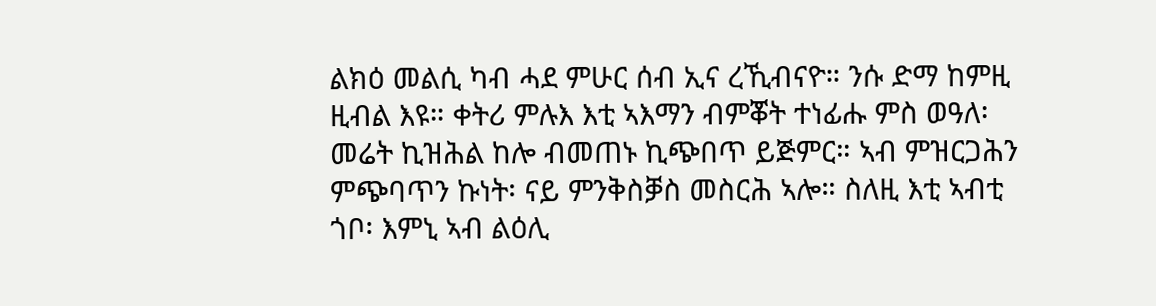ልክዕ መልሲ ካብ ሓደ ምሁር ሰብ ኢና ረኺብናዮ። ንሱ ድማ ከምዚ ዚብል እዩ። ቀትሪ ምሉእ እቲ ኣእማን ብምቖት ተነፊሑ ምስ ወዓለ፡ መሬት ኪዝሕል ከሎ ብመጠኑ ኪጭበጥ ይጅምር። ኣብ ምዝርጋሕን ምጭባጥን ኩነት፡ ናይ ምንቅስቓስ መስርሕ ኣሎ። ስለዚ እቲ ኣብቲ ጎቦ፡ እምኒ ኣብ ልዕሊ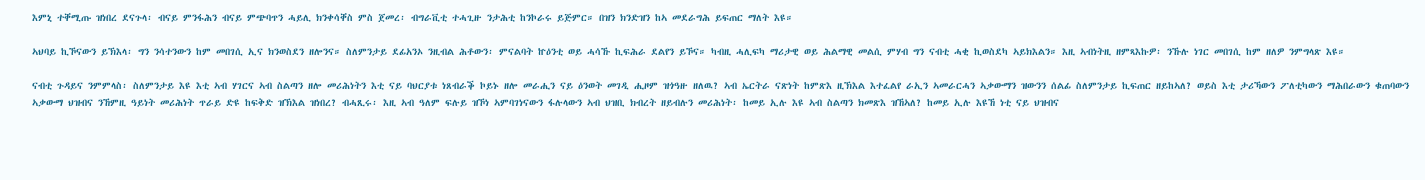እምኒ ተቐሚጡ ዝነበረ ደናጉላ፡ ብናይ ምንፋሕን ብናይ ምጭባጥን ሓይሊ ክንቀሳቐስ ምስ ጀመረ፡ ብግራቪቲ ተሓጊዙ ንታሕቲ ከንኮራሩ ይጅምር። በዝን ክንድዝን ከኣ መደራግሕ ይፍጠር ማለት እዩ።

ኣህባይ ኪኾናውን ይኽእላ፡ ግን ንሳተንውን ከም መበገሲ ኢና ክንወስደን ዘሎንና። ስለምንታይ ደፊአንኦ ንዚብል ሕቶውን፡ ምናልባት ኵዕንቲ ወይ ሓሳኹ ኪፍሕራ ደልየን ይኾና። ካብዚ ሓሊፍካ ማሪታዊ ወይ ሕልማዊ መልሲ ምሃብ ግን ናብቲ ሓቂ ኪወስደካ ኣይክእልን። እዚ ኣብነትዚ ዘምጻእኩዎ፡ ንኹሉ ነገር መበገሲ ከም ዘለዎ ንምግላጽ እዩ።

ናብቲ ጉዳይና ንምምላስ፡ ስለምንታይ እዩ እቲ ኣብ ሃገርና ኣብ ስልጣን ዘሎ መሪሕነትን እቲ ናይ ባህርያቱ ነጸብራቕ ኮይኑ ዘሎ መራሒን ናይ ዕንወት መገዲ ሒዞም ዝጎዓዙ ዘለዉ? ኣብ ኤርትራ ናጽነት ከምጽእ ዚኽእል እተፈልየ ራኢን ኣመራርሓን ኣቃውማን ዝውንን ሰልፊ ስለምንታይ ኪፍጠር ዘይከኣለ? ወይስ እቲ ታሪኻውን ፖለቲካውን ማሕበራውን ቁጠባውን ኣቃውማ ህዝብና ንኸምዚ ዓይነት መሪሕነት ጥራይ ድዩ ከፍቅድ ዝኽእል ዝነበረ? ብሓጺሩ፡ እዚ ኣብ ዓለም ፍሉይ ዝኾነ ኣምባገነናውን ፋሉላውን ኣብ ህዝቢ ክብረት ዘይብሉን መሪሕነት፡ ከመይ ኢሉ እዩ ኣብ ስልጣን ክመጽእ ዝኸኣለ? ከመይ ኢሉ እዩኸ ነቲ ናይ ህዝብና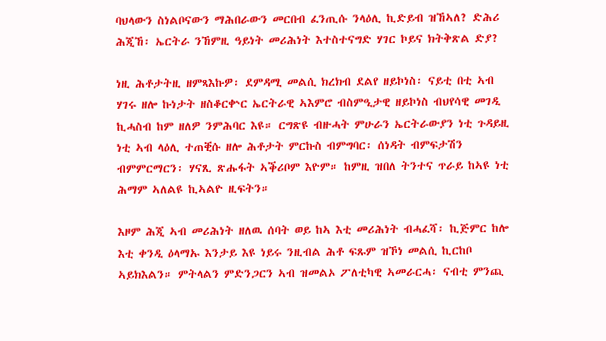ባህላውን ስነልቦናውን ማሕበራውን መርበብ ፈንጢሱ ንላዕሊ ኪድይብ ዝኸኣለ? ድሕሪ ሕጂኸ፡ ኤርትራ ንኸምዚ ዓይነት መሪሕነት እተስተናግድ ሃገር ኮይና ክትቅጽል ድያ?

ነዚ ሕቶታትዚ ዘምጻእኩዎ፡ ደምዳሚ መልሲ ክረክብ ደልየ ዘይኮነስ፡ ናይቲ በቲ ኣብ ሃገሩ ዘሎ ኩነታት ዘስቆርቍር ኤርትራዊ ኣእምሮ ብስምዒታዊ ዘይኮነስ ብህየሳዊ መገዲ ኪሓስብ ከም ዘለዎ ንምሕባር እዩ። ርግጽዩ ብዙሓት ምሁራን ኤርትራውያን ነቲ ጉዳይዚ ነቲ ኣብ ላዕሊ ተጠቒሱ ዘሎ ሕቶታት ምርኩስ ብምግባር፡ ሰነዳት ብምፍታሽን ብምምርማርን፡ ሃናጺ ጽሑፋት ኣቕሪቦም እዮም። ከምዚ ዝበለ ትንተና ጥራይ ከኣዩ ነቲ ሕማም ኣለልዩ ኪኣልዮ ዚፍትን።

እዞም ሕጂ ኣብ መሪሕነት ዘለዉ ሰባት ወይ ከኣ እቲ መሪሕነት ብሓፈሻ፡ ኪጅምር ከሎ እቲ ቀንዲ ዕላማኡ እንታይ እዩ ነይሩ ንዚብል ሕቶ ፍጹም ዝኾነ መልሲ ኪርከቦ ኣይክእልን። ምትላልን ምድንጋርን ኣብ ዝመልኦ ፖለቲካዊ ኣመራርሓ፡ ናብቲ ምንጪ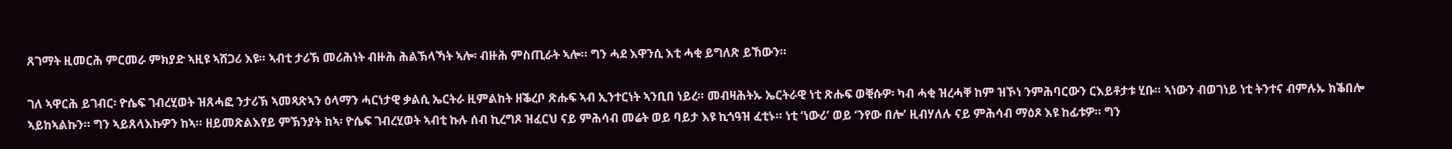ጸገማት ዚመርሕ ምርመራ ምክያድ ኣዚዩ ኣሸጋሪ እዩ። ኣብቲ ታሪኽ መሪሕነት ብዙሕ ሕልኽላኻት ኣሎ፡ ብዙሕ ምስጢራት ኣሎ። ግን ሓደ እዋንሲ እቲ ሓቂ ይግለጽ ይኸውን።

ገለ ኣዋርሕ ይገብር፡ ዮሴፍ ገብረሂወት ዝጸሓፎ ንታሪኽ ኣመጻጽኣን ዕላማን ሓርነታዊ ቃልሲ ኤርትራ ዚምልከት ዘቕረቦ ጽሑፍ ኣብ ኢንተርነት ኣንቢበ ነይረ። መብዛሕትኡ ኤርትራዊ ነቲ ጽሑፍ ወቒሱዎ፡ ካብ ሓቂ ዝረሓቐ ከም ዝኾነ ንምሕባርውን ርእይቶታቱ ሂቡ። ኣነውን ብወገነይ ነቲ ትንተና ብምሉኡ ክቕበሎ ኣይከኣልኩን። ግን ኣይጸላእኩዎን ከኣ። ዘይመጽልእየይ ምኽንያት ከኣ፡ ዮሴፍ ገብረሂወት ኣብቲ ኩሉ ሰብ ኪረግጾ ዝፈርህ ናይ ምሕሳብ መሬት ወይ ባይታ እዩ ኪጎዓዝ ፈቲኑ። ነቲ ‘ነውሪ’ ወይ ‘ንየው በሎ’ ዚብሃለሉ ናይ ምሕሳብ ማዕጾ እዩ ከፊቱዎ። ግን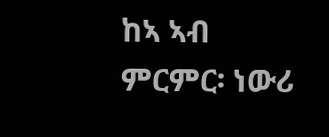ከኣ ኣብ ምርምር፡ ነውሪ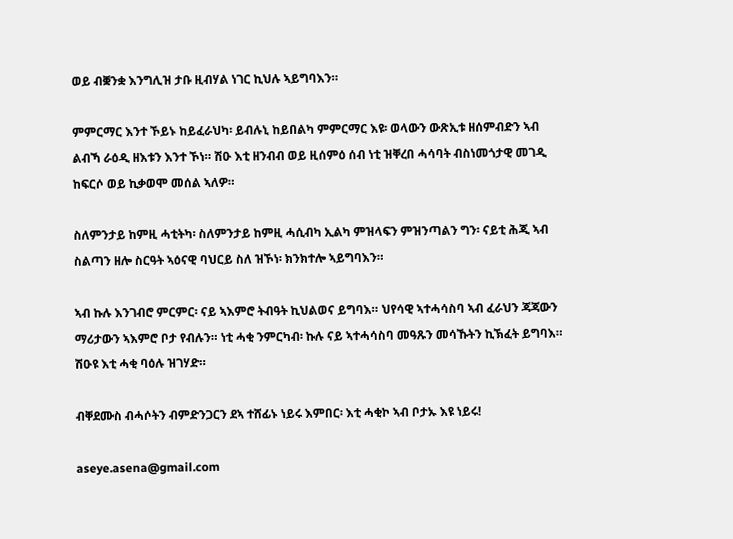ወይ ብቛንቋ እንግሊዝ ታቡ ዚብሃል ነገር ኪህሉ ኣይግባእን።

ምምርማር እንተ ኾይኑ ከይፈራህካ፡ ይብሉኒ ከይበልካ ምምርማር እዩ፡ ወላውን ውጽኢቱ ዘሰምብድን ኣብ ልብኻ ራዕዲ ዘእቱን እንተ ኾነ። ሽዑ እቲ ዘንብብ ወይ ዚሰምዕ ሰብ ነቲ ዝቐረበ ሓሳባት ብስነመጎታዊ መገዲ ከፍርሶ ወይ ኪቃወሞ መሰል ኣለዎ።

ስለምንታይ ከምዚ ሓቲትካ፡ ስለምንታይ ከምዚ ሓሲብካ ኢልካ ምዝላፍን ምዝንጣልን ግን፡ ናይቲ ሕጂ ኣብ ስልጣን ዘሎ ስርዓት ኣዕናዊ ባህርይ ስለ ዝኾነ፡ ክንክተሎ ኣይግባእን።

ኣብ ኩሉ እንገብሮ ምርምር፡ ናይ ኣእምሮ ትብዓት ኪህልወና ይግባእ። ህየሳዊ ኣተሓሳስባ ኣብ ፈራህን ጃጃውን ማሪታውን ኣእምሮ ቦታ የብሉን። ነቲ ሓቂ ንምርካብ፡ ኩሉ ናይ ኣተሓሳስባ መዓጹን መሳኹትን ኪኽፈት ይግባእ። ሽዑዩ እቲ ሓቂ ባዕሉ ዝገሃድ።

ብቐደሙስ ብሓሶትን ብምድንጋርን ደኣ ተሸፊኑ ነይሩ እምበር፡ እቲ ሓቂኮ ኣብ ቦታኡ እዩ ነይሩ!

aseye.asena@gmail.com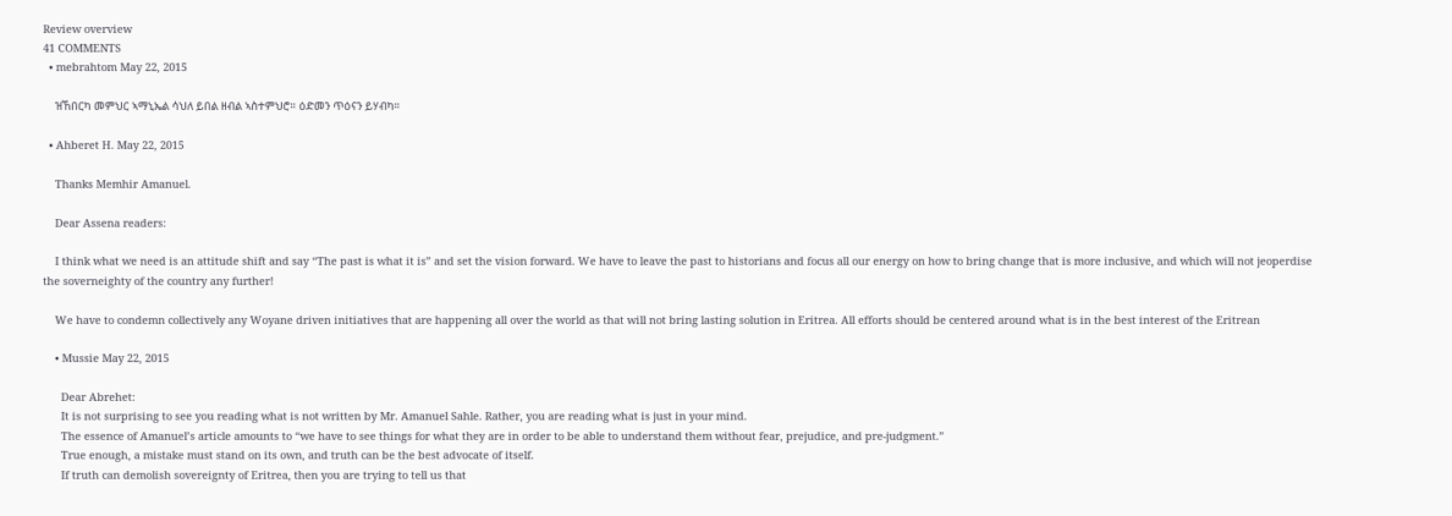Review overview
41 COMMENTS
  • mebrahtom May 22, 2015

    ዝኸበርካ መምህር ኣማኒኤል ሳህለ ይበል ዘብል ኣስተምህሮ። ዕድመን ጥዕናን ይሃብካ።

  • Ahberet H. May 22, 2015

    Thanks Memhir Amanuel.

    Dear Assena readers:

    I think what we need is an attitude shift and say “The past is what it is” and set the vision forward. We have to leave the past to historians and focus all our energy on how to bring change that is more inclusive, and which will not jeoperdise the soverneighty of the country any further!

    We have to condemn collectively any Woyane driven initiatives that are happening all over the world as that will not bring lasting solution in Eritrea. All efforts should be centered around what is in the best interest of the Eritrean

    • Mussie May 22, 2015

      Dear Abrehet:
      It is not surprising to see you reading what is not written by Mr. Amanuel Sahle. Rather, you are reading what is just in your mind.
      The essence of Amanuel’s article amounts to “we have to see things for what they are in order to be able to understand them without fear, prejudice, and pre-judgment.”
      True enough, a mistake must stand on its own, and truth can be the best advocate of itself.
      If truth can demolish sovereignty of Eritrea, then you are trying to tell us that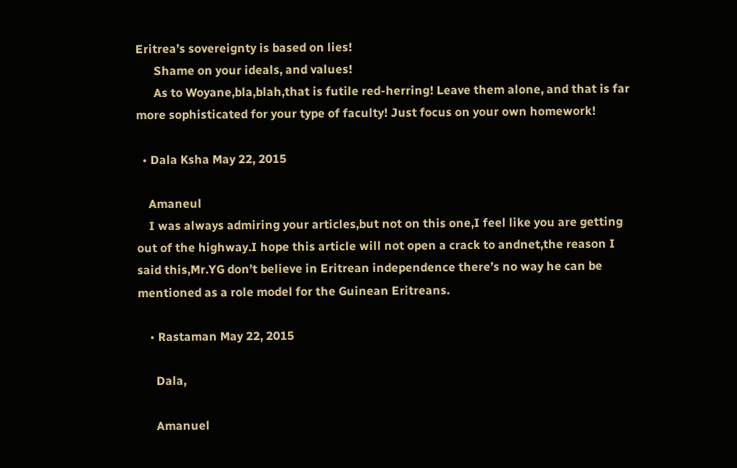Eritrea’s sovereignty is based on lies!
      Shame on your ideals, and values!
      As to Woyane,bla,blah,that is futile red-herring! Leave them alone, and that is far more sophisticated for your type of faculty! Just focus on your own homework!

  • Dala Ksha May 22, 2015

    Amaneul
    I was always admiring your articles,but not on this one,I feel like you are getting out of the highway.I hope this article will not open a crack to andnet,the reason I said this,Mr.YG don’t believe in Eritrean independence there’s no way he can be mentioned as a role model for the Guinean Eritreans.

    • Rastaman May 22, 2015

      Dala,

      Amanuel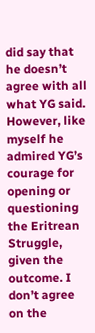did say that he doesn’t agree with all what YG said. However, like myself he admired YG’s courage for opening or questioning the Eritrean Struggle, given the outcome. I don’t agree on the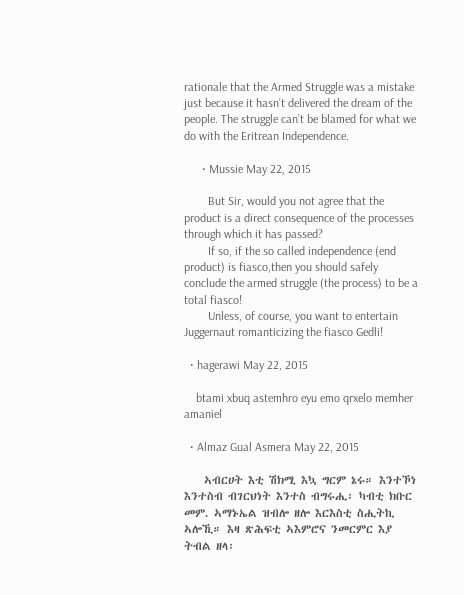rationale that the Armed Struggle was a mistake just because it hasn’t delivered the dream of the people. The struggle can’t be blamed for what we do with the Eritrean Independence.

      • Mussie May 22, 2015

        But Sir, would you not agree that the product is a direct consequence of the processes through which it has passed?
        If so, if the so called independence (end product) is fiasco,then you should safely conclude the armed struggle (the process) to be a total fiasco!
        Unless, of course, you want to entertain Juggernaut romanticizing the fiasco Gedli!

  • hagerawi May 22, 2015

    btami xbuq astemhro eyu emo qrxelo memher amaniel

  • Almaz Gual Asmera May 22, 2015

    ኣብርሀት እቲ ሽክሚ እኳ ግርም ኔሩ። እንተኾነ እንተስብ ብገርህነት እንተስ ብግሩሒ፡ ካብቲ ክቡር መም. ኣማኑኤል ዝብሎ ዘሎ እርእስቲ ስሒትኪ ኣሎኺ። እዛ ጽሕፍቲ ኣእምሮና ንመርምር እያ ትብል ዘላ፡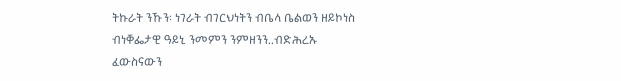ትኩራት ንኹን፡ ነገራት ብገርህነትን ብቤላ ቤልወን ዘይኮነስ ብነቐፌታዊ ዓይኒ ንመምን ንምዘንን..ብድሕረኡ ፈውስናውን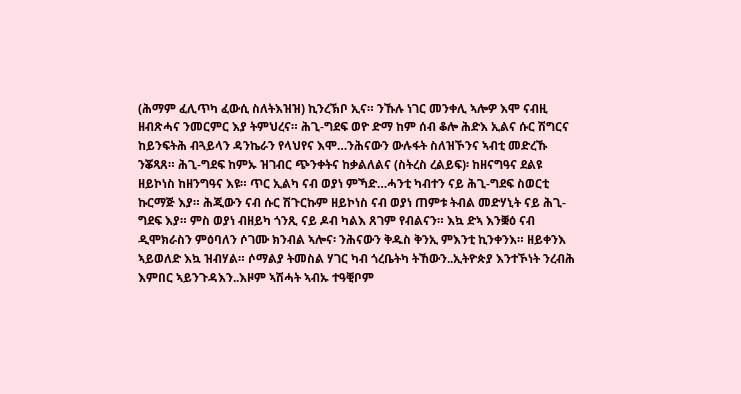(ሕማም ፈሊጥካ ፈውሲ ስለትእዝዝ) ኪንረኽቦ ኢና። ንኹሉ ነገር መንቀሊ ኣሎዎ እሞ ናብዚ ዘብጽሓና ንመርምር እያ ትምህረና። ሕጊ-ግደፍ ወዮ ድማ ከም ሰብ ቆሎ ሕድእ ኢልና ሱር ሽግርና ከይንፍትሕ ብጓይላን ዳንኬራን የላህየና እሞ…ንሕናውን ውሉፋት ስለዝኾንና ኣብቲ መድረኹ ንቖጻጸ። ሕጊ-ግደፍ ከምኡ ዝገብር ጭንቀትና ከቃልለልና (ስትረስ ረልይፍ)፡ ከዘናግዓና ደልዩ ዘይኮነስ ከዘንግዓና እዩ። ጥር ኢልካ ናብ ወያነ ምኻድ…ሓንቲ ካብተን ናይ ሕጊ-ግደፍ ስወርቲ ኩርማጅ እያ። ሕጂውን ናብ ሱር ሽጉርኩም ዘይኮነስ ናብ ወያነ ጠምቱ ትብል መድሃኒት ናይ ሕጊ-ግደፍ እያ። ምስ ወያነ ብዘይካ ጎንጺ ናይ ዶብ ካልእ ጸገም የብልናን። እኳ ድኣ እንቛዕ ናብ ዲሞክራስን ምዕባለን ሶገሙ ክንብል ኣሎና፡ ንሕናውን ቅዱስ ቅንኢ ምእንቲ ኪንቀንእ። ዘይቀንእ ኣይወለድ እኳ ዝብሃል። ሶማልያ ትመስል ሃገር ካብ ጎረቤትካ ትኸውን..ኢትዮጵያ እንተኾነት ንረብሕ እምበር ኣይንጉዳእን..እዞም ኣሽሓት ኣብኡ ተዓቒቦም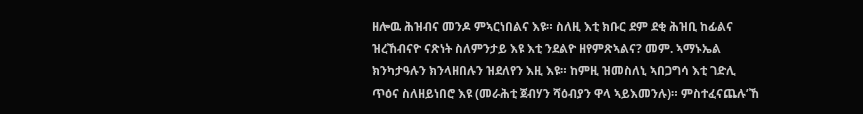ዘሎዉ ሕዝብና መንዶ ምኣርነበልና እዩ። ስለዚ እቲ ክቡር ደም ደቂ ሕዝቢ ከፊልና ዝረኸብናዮ ናጽነት ስለምንታይ እዩ እቲ ንደልዮ ዘየምጽኣልና? መም. ኣማኑኤል ክንካታዓሉን ክንላዘበሉን ዝደለየን እዚ እዩ። ከምዚ ዝመስለኒ ኣበጋግሳ እቲ ገድሊ ጥዕና ስለዘይነበሮ እዩ (መራሕቲ ጀብሃን ሻዕብያን ዋላ ኣይእመንሉ)። ምስተፈናጨሉ’ኸ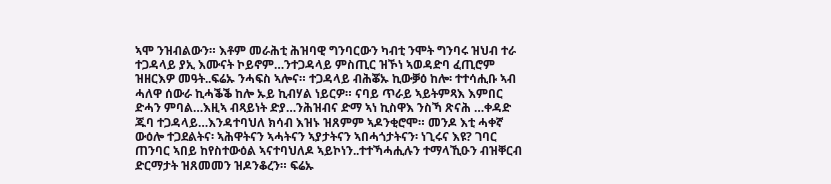ኣሞ ንዝብልውን። እቶም መራሕቲ ሕዝባዊ ግንባርውን ካብቲ ንሞት ግንባሩ ዝህብ ተራ ተጋዳላይ ያኢ እሙናት ኮይኖም…ንተጋዳላይ ምስጢር ዝኾነ ኣወዳድባ ፈጢሮም ዝዘርእዎ መዓት..ፍሬኡ ንሓፍስ ኣሎና። ተጋዳላይ ብሕቖኡ ኪውቓዕ ከሎ፡ ተተሳሒቡ ኣብ ሓለዋ ሰውራ ኪሓቕቕ ከሎ ኡይ ኪብሃል ነይርዎ። ናባይ ጥራይ ኣይትምጻእ እምበር ድሓን ምባል…እዚኣ ብጻይነት ድያ…ንሕዝብና ድማ ኣነ ኪስዋእ ንስኻ ጽናሕ …ቀዳድ ጁባ ተጋዳላይ…እንዳተባህለ ክሳብ እዝኑ ዝጸምም ኣዶንቂሮሞ። መንዶ እቲ ሓቀኛ ውዕሎ ተጋደልትና፡ ኣሕዋትናን ኣሓትናን ኣያታትናን ኣበሓጎታትናን፡ ነጊሩና እዩ? ገባር ጠንባር ኣበይ ከየስተውዕል ኣናተባህለዶ ኣይኮነን..ተተኻሓሒሉን ተማላኺዑን ብዝቐርብ ድርማታት ዝጸመመን ዝዶንቆረን። ፍሬኡ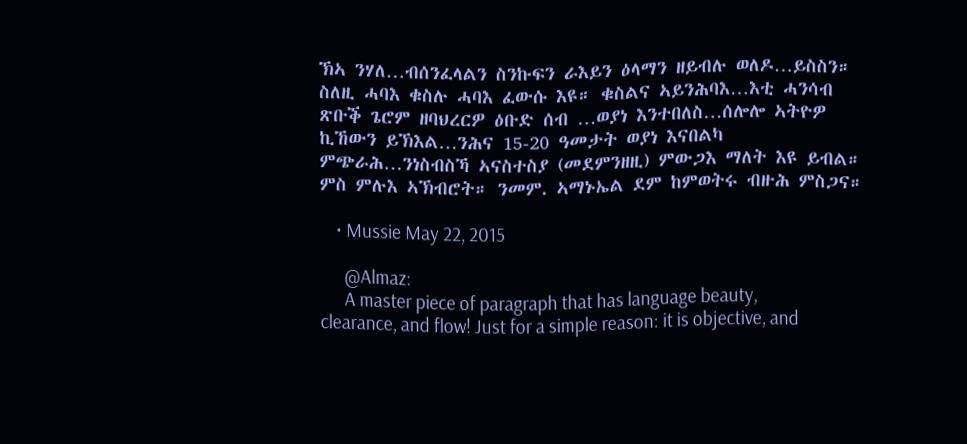ኽኣ ንሃለ…ብሰንፈላልን ስንኩፍን ራእይን ዕላማን ዘይብሉ ወለዶ…ይስስን። ስለዚ ሓባእ ቁስሉ ሓባእ ፈውሱ እዩ። ቁስልና ኣይንሕባእ…እቲ ሓንሳብ ጽቡቕ ጌሮም ዘባህረርዎ ዕቡድ ሰብ …ወያነ እንተበለስ…ሰሎሎ ኣትዮዎ ኪኸውን ይኽእል…ንሕና 15-20 ዓመታት ወያነ እናበልካ ምጭራሕ…ንነስብስኻ ኣናስተስያ (መደምንዘዚ) ምውጋእ ማለት እዩ ይብል። ምስ ምሉእ ኣኽብሮት። ንመም. ኣማኑኤል ደም ከምወትሩ ብዙሕ ምስጋና።

    • Mussie May 22, 2015

      @Almaz:
      A master piece of paragraph that has language beauty, clearance, and flow! Just for a simple reason: it is objective, and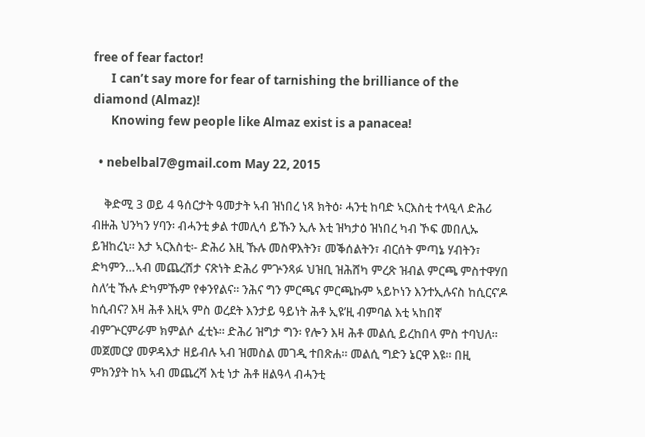free of fear factor!
      I can’t say more for fear of tarnishing the brilliance of the diamond (Almaz)!
      Knowing few people like Almaz exist is a panacea!

  • nebelbal7@gmail.com May 22, 2015

    ቅድሚ 3 ወይ 4 ዓሰርታት ዓመታት ኣብ ዝነበረ ነጻ ክትዕ፡ ሓንቲ ከባድ ኣርእስቲ ተላዒላ ድሕሪ ብዙሕ ህንካን ሃባን፡ ብሓንቲ ቃል ተመሊሳ ይኹን ኢሉ እቲ ዝካታዕ ዝነበረ ካብ ኾፍ መበሊኡ ይዝከረኒ። እታ ኣርእስቲ፡- ድሕሪ እዚ ኹሉ መስዋእትን፣ መቕሰልትን፣ ብርሰት ምጣኔ ሃብትን፣ ድካምን…ኣብ መጨረሽታ ናጽነት ድሕሪ ምጕንጻፉ ህዝቢ ዝሕሸካ ምረጽ ዝብል ምርጫ ምስተዋሃበ ስለ’ቲ ኹሉ ድካምኹም የቀንየልና። ንሕና ግን ምርጫና ምርጫኩም ኣይኮነን እንተኢሉናስ ከሲርና’ዶ ከሲብና? እዛ ሕቶ እዚኣ ምስ ወረደት እንታይ ዓይነት ሕቶ ኢዩ’ዚ ብምባል እቲ ኣከበኛ ብምጕርምራም ክምልሶ ፈቲኑ። ድሕሪ ዝግታ ግን፡ የሎን እዛ ሕቶ መልሲ ይረከበላ ምስ ተባህለ። መጀመርያ መዎዳእታ ዘይብሉ ኣብ ዝመስል መገዲ ተበጽሐ። መልሲ ግድን ኔርዋ እዩ። በዚ ምክንያት ከኣ ኣብ መጨረሻ እቲ ነታ ሕቶ ዘልዓላ ብሓንቲ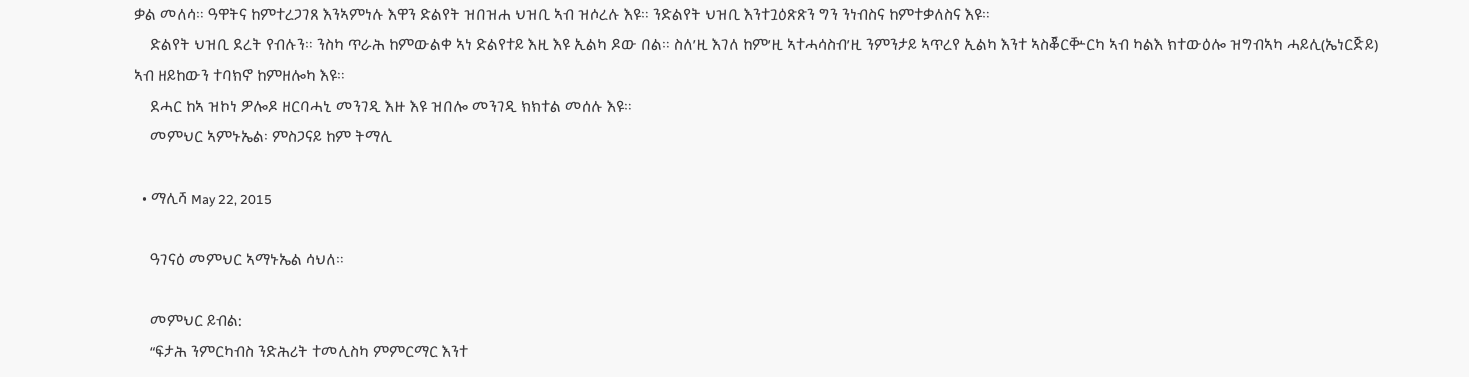ቃል መለሳ። ዓዋትና ከምተረጋገጸ እንኣምነሉ እዋን ድልየት ዝበዝሐ ህዝቢ ኣብ ዝሶረሉ እዩ። ንድልየት ህዝቢ እንተጓዕጽጽን ግን ንነብስና ከምተቃለስና እዩ።
    ድልየት ህዝቢ ደረት የብሉን። ንስካ ጥራሕ ከምውልቀ ኣነ ድልየተይ እዚ እዩ ኢልካ ዶው በል። ስለ’ዚ እገለ ከም’ዚ ኣተሓሳስብ’ዚ ንምንታይ ኣጥረየ ኢልካ እንተ ኣስቖርቝርካ ኣብ ካልእ ክተውዕሎ ዝግብኣካ ሓይሊ(ኤነርጅይ) ኣብ ዘይከውን ተባክኖ ከምዘሎካ እዩ።
    ደሓር ከኣ ዝኮነ ዎሎዶ ዘርባሓኒ መንገዲ እዙ እዩ ዝበሎ መንገዲ ክክተል መሰሉ እዩ።
    መምህር ኣምኑኤል፡ ምስጋናይ ከም ትማሊ

  • ማሊሻ May 22, 2015

    ዓገናዕ መምህር ኣማኑኤል ሳህለ።

    መምህር ይብል:
    “ፍታሕ ንምርካብስ ንድሕሪት ተመሊስካ ምምርማር እንተ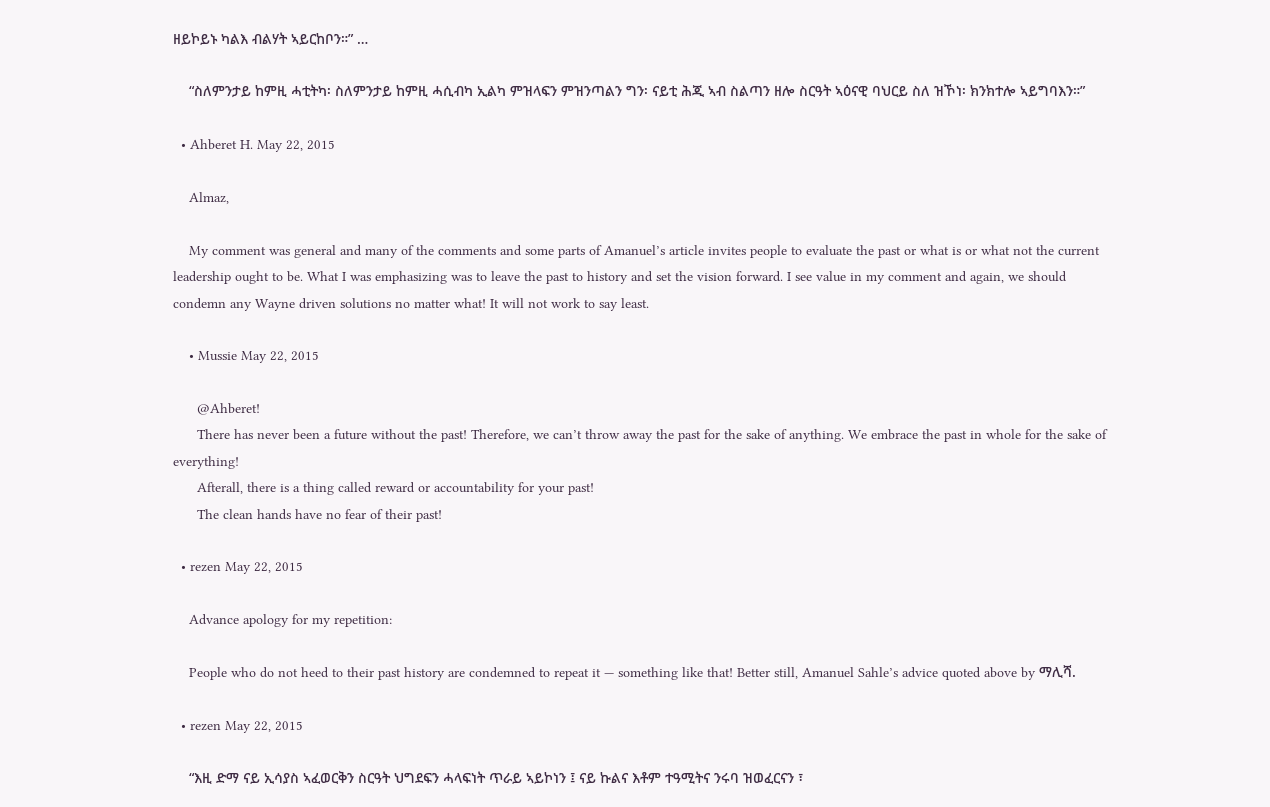ዘይኮይኑ ካልእ ብልሃት ኣይርከቦን።” …

    “ስለምንታይ ከምዚ ሓቲትካ፡ ስለምንታይ ከምዚ ሓሲብካ ኢልካ ምዝላፍን ምዝንጣልን ግን፡ ናይቲ ሕጂ ኣብ ስልጣን ዘሎ ስርዓት ኣዕናዊ ባህርይ ስለ ዝኾነ፡ ክንክተሎ ኣይግባእን።”

  • Ahberet H. May 22, 2015

    Almaz,

    My comment was general and many of the comments and some parts of Amanuel’s article invites people to evaluate the past or what is or what not the current leadership ought to be. What I was emphasizing was to leave the past to history and set the vision forward. I see value in my comment and again, we should condemn any Wayne driven solutions no matter what! It will not work to say least.

    • Mussie May 22, 2015

      @Ahberet!
      There has never been a future without the past! Therefore, we can’t throw away the past for the sake of anything. We embrace the past in whole for the sake of everything!
      Afterall, there is a thing called reward or accountability for your past!
      The clean hands have no fear of their past!

  • rezen May 22, 2015

    Advance apology for my repetition:

    People who do not heed to their past history are condemned to repeat it — something like that! Better still, Amanuel Sahle’s advice quoted above by ማሊሻ.

  • rezen May 22, 2015

    “እዚ ድማ ናይ ኢሳያስ ኣፈወርቅን ስርዓት ህግደፍን ሓላፍነት ጥራይ ኣይኮነን ፤ ናይ ኩልና እቶም ተዓሚትና ንሩባ ዝወፈርናን ፣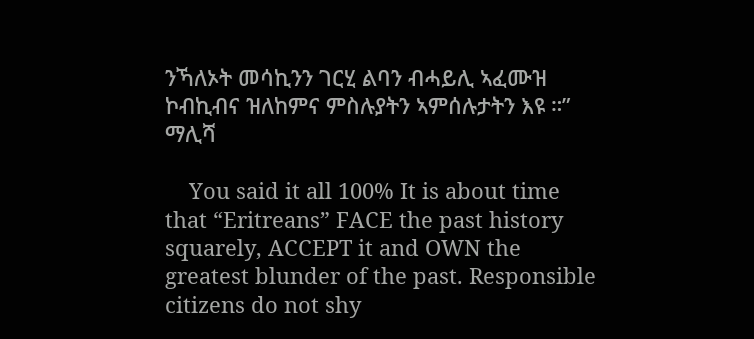ንኻለኦት መሳኪንን ገርሂ ልባን ብሓይሊ ኣፈሙዝ ኮብኪብና ዝለከምና ምስሉያትን ኣምሰሉታትን እዩ ።” ማሊሻ

    You said it all 100% It is about time that “Eritreans” FACE the past history squarely, ACCEPT it and OWN the greatest blunder of the past. Responsible citizens do not shy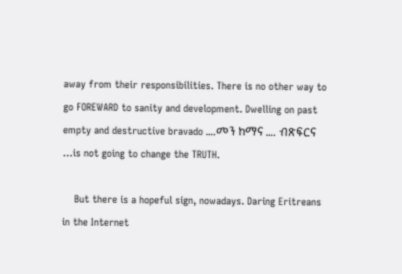away from their responsibilities. There is no other way to go FOREWARD to sanity and development. Dwelling on past empty and destructive bravado ….መን ከማና …. ብጽፍርና …is not going to change the TRUTH.

    But there is a hopeful sign, nowadays. Daring Eritreans in the Internet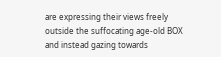are expressing their views freely outside the suffocating age-old BOX and instead gazing towards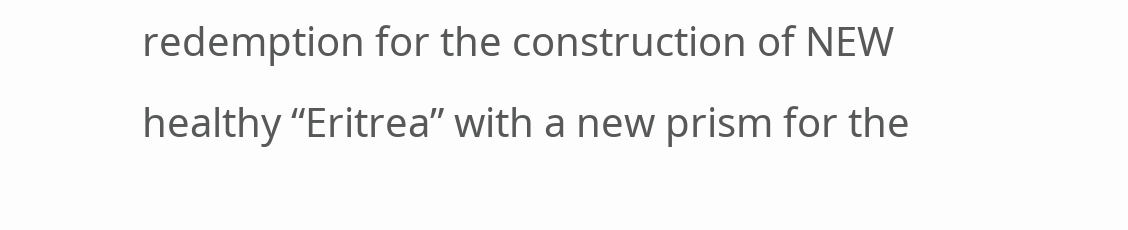redemption for the construction of NEW healthy “Eritrea” with a new prism for the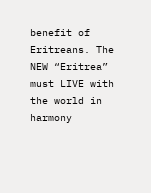benefit of Eritreans. The NEW “Eritrea” must LIVE with the world in harmony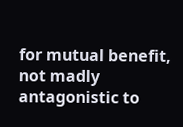for mutual benefit, not madly antagonistic to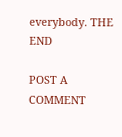everybody. THE END

POST A COMMENT